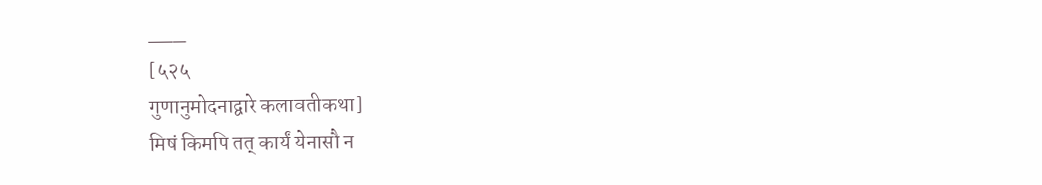___
[५२५
गुणानुमोदनाद्वारे कलावतीकथा]
मिषं किमपि तत् कार्यं येनासौ न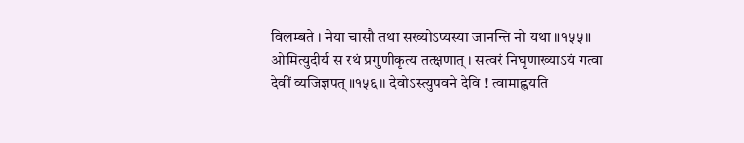विलम्बते । नेया चासौ तथा सख्योऽप्यस्या जानन्ति नो यथा ॥१५५॥
ओमित्युदीर्य स रथं प्रगुणीकृत्य तत्क्षणात् । सत्वरं निघृणाख्याऽयं गत्वा देवीं व्यजिज्ञपत् ॥१५६।। देवोऽस्त्युपवने देवि ! त्वामाह्वयति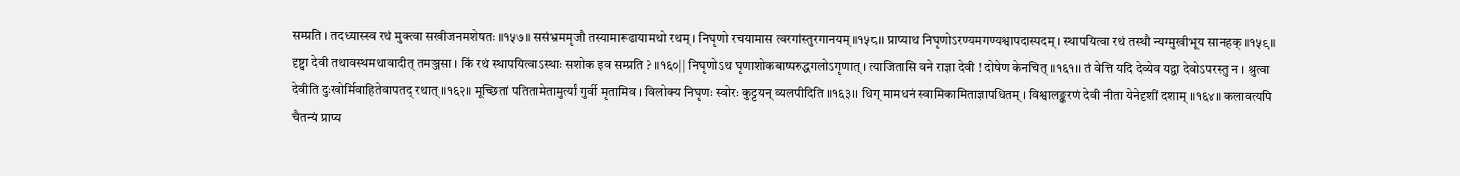सम्प्रति । तदध्यास्स्व रथं मुक्त्वा सखीजनमशेषतः ॥१५७॥ ससंभ्रममृजौ तस्यामारूढायामथो रथम् । निघृणो रचयामास त्वरगांस्तुरगानयम् ॥१५८।। प्राप्याथ निघृणोऽरण्यमगण्यश्वापदास्पदम् । स्थापयित्वा रथं तस्थौ न्यग्मुखीभूय सानहक् ॥१५९॥ दृष्ट्वा देवी तथावस्थमथावादीत् तमञ्जसा । किं रथं स्थापयित्वाऽस्थाः सशोक इव सम्प्रति ? ॥१६०|| निघृणोऽथ घृणाशोकबाष्परुद्धगलोऽगृणात् । त्याजितासि वने राज्ञा देवी ! दोषेण केनचित् ॥१६१।। तं वेत्ति यदि देव्येव यद्वा देवोऽपरस्तु न । श्रुत्वा देवीति दुःखोर्मिवाहितेवापतद् रथात् ॥१६२॥ मूच्छितां पतितामेतामुर्त्यां गुर्वी मृतामिव । विलोक्य निघृणः स्वोरः कुट्टयन् व्यलपीदिति ॥१६३।। धिग् मामधनं स्वामिकामिताज्ञापधितम् । विश्वालङ्करणं देवी नीता येनेदृशीं दशाम् ॥१६४॥ कलावत्यपि चैतन्यं प्राप्य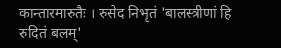कान्तारमारुतैः । रुसेद निभृतं 'बालस्त्रीणां हि रुदितं बलम्'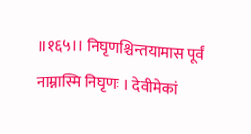॥१६५।। निघृणश्चिन्तयामास पूर्वं नाम्नास्मि निघृणः । देवीमेकां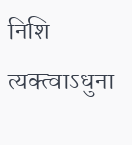निशि त्यक्त्वाऽधुना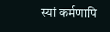स्यां कर्मणापि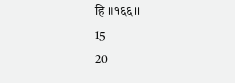हि ॥१६६।।
15
20